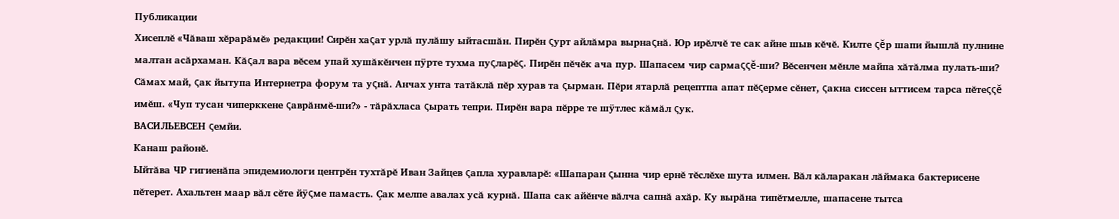Публикации
Хисеплĕ «Чăваш хĕрарăмĕ» редакции! Сирĕн хаςат урлă пулăшу ыйтасшăн. Пирĕн ςурт айлăмра вырнаςнă. Юр ирĕлчĕ те сак айне шыв кĕчĕ. Килте ςĕр шапи йышлă пулнине малтан асăрхаман. Кăςал вара вĕсем упай хушăкĕнчен пÿрте тухма пуςларĕς. Пирĕн пĕчĕк ача пур. Шапасем чир сармаςςĕ-ши? Вĕсенчен мĕнле майпа хăтăлма пулать-ши? Сăмах май, ςак йытупа Интернетра форум та уςнă. Анчах унта татăклă пĕр хурав та ςырман. Пĕри ятарлă рецептпа апат пĕςерме сĕнет, ςакна сиссен ыттисем тарса пĕтеςςĕ имĕш. «Чуп тусан чиперккене ςаврăнмĕ-ши?» - тăрăхласа ςырать тепри. Пирĕн вара пĕрре те шÿтлес кăмăл ςук.
ВАСИЛЬЕВСЕН ςемйи.
Канаш районĕ.
Ыйтăва ЧР гигиенăпа эпидемиологи центрĕн тухтăрĕ Иван Зайцев ςапла хуравларĕ: «Шапаран ςынна чир ернĕ тĕслĕхе шута илмен. Вăл кăларакан лăймака бактерисене пĕтерет. Ахальтен маар вăл сĕте йÿςме памасть. Çак мелпе авалах усă курнă. Шапа сак айĕнче вăлча сапнă ахăр. Ку вырăна типĕтмелле, шапасене тытса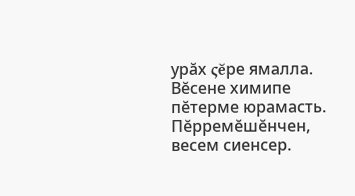урăх ςĕре ямалла. Вĕсене химипе пĕтерме юрамасть. Пĕрремĕшĕнчен, весем сиенсер.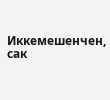Иккемешенчен, сак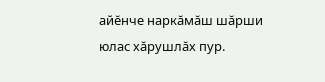айĕнче наркăмăш шăрши юлас хăрушлăх пур.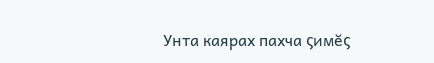Унта каярах пахча ςимĕς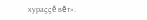хураςςĕ вĕт».